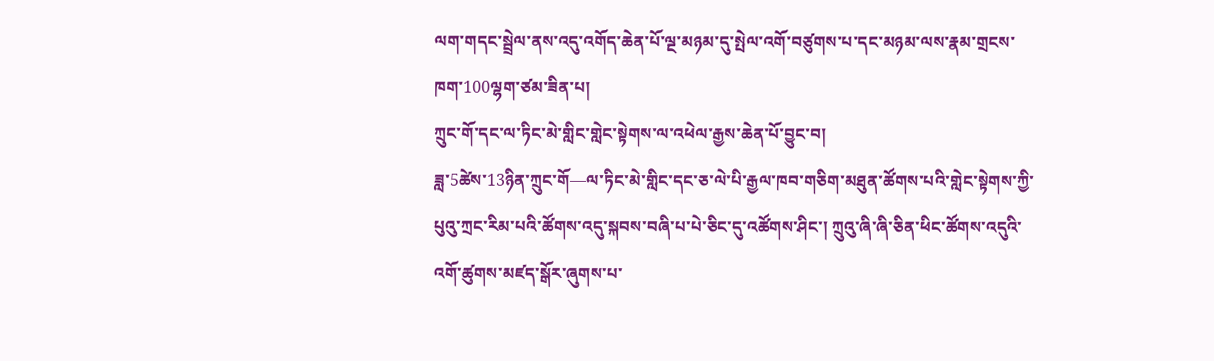ལག་གདང་སྦྲེལ་ནས་འདུ་འགོད་ཆེན་པོ་ལྔ་མཉམ་དུ་སྤེལ་འགོ་བཙུགས་པ་དང་མཉམ་ལས་རྣམ་གྲངས་ཁག་100ལྷག་ཙམ་ཟིན་པ།
ཀྲུང་གོ་དང་ལ་ཏིང་མེ་གླིང་གླེང་སྟེགས་ལ་འཕེལ་རྒྱས་ཆེན་པོ་བྱུང་བ།
ཟླ་5ཚེས་13ཉིན་ཀྲུང་གོ—ལ་ཏིང་མེ་གླིང་དང་ཅ་ལེ་པི་རྒྱལ་ཁབ་གཅིག་མཐུན་ཚོགས་པའི་གླེང་སྟེགས་ཀྱི་པུའུ་ཀྲང་རིམ་པའི་ཚོགས་འདུ་སྐབས་བཞི་པ་པེ་ཅིང་དུ་འཚོགས་ཤིང་། ཀྲུའུ་ཞི་ཞི་ཅིན་ཕིང་ཚོགས་འདུའི་འགོ་ཚུགས་མཛད་སྒོར་ཞུགས་པ་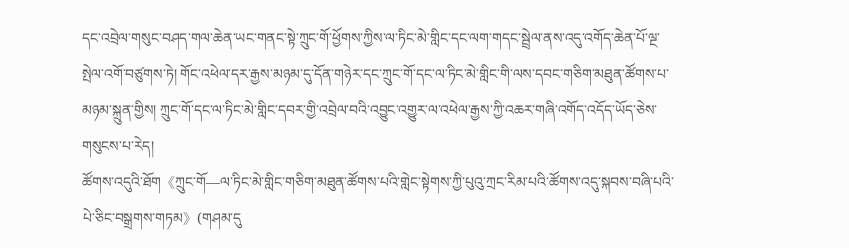དང་འབྲེལ་གསུང་བཤད་གལ་ཆེན་ཡང་གནང་སྟེ་ཀྲུང་གོ་ཕྱོགས་ཀྱིས་ལ་ཏིང་མེ་གླིང་དང་ལག་གདང་སྦྲེལ་ནས་འདུ་འགོད་ཆེན་པོ་ལྔ་སྤེལ་འགོ་བཙུགས་ཏེ། གོང་འཕེལ་དར་རྒྱས་མཉམ་དུ་དོན་གཉེར་དང་ཀྲུང་གོ་དང་ལ་ཏིང་མེ་གླིང་གི་ལས་དབང་གཅིག་མཐུན་ཚོགས་པ་མཉམ་སྐྲུན་གྱིས། ཀྲུང་གོ་དང་ལ་ཏིང་མེ་གླིང་དབར་གྱི་འབྲེལ་བའི་འབྱུང་འགྱུར་ལ་འཕེལ་རྒྱས་ཀྱི་འཆར་གཞི་འགོད་འདོད་ཡོད་ཅེས་གསུངས་པ་རེད།
ཚོགས་འདུའི་ཐོག《ཀྲུང་གོ—ལ་ཏིང་མེ་གླིང་གཅིག་མཐུན་ཚོགས་པའི་གླེང་སྟེགས་ཀྱི་པུའུ་ཀྲང་རིམ་པའི་ཚོགས་འདུ་སྐབས་བཞི་པའི་པེ་ཅིང་བསྒྲགས་གཏམ》(གཤམ་དུ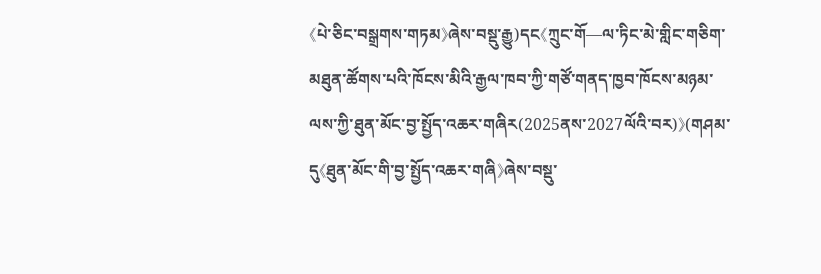《པེ་ཅིང་བསྒྲགས་གཏམ》ཞེས་བསྡུ་རྒྱུ)དང《ཀྲུང་གོ—ལ་ཏིང་མེ་གླིང་གཅིག་མཐུན་ཚོགས་པའི་ཁོངས་མིའི་རྒྱལ་ཁབ་ཀྱི་གཙོ་གནད་ཁྱབ་ཁོངས་མཉམ་ལས་ཀྱི་ཐུན་མོང་བྱ་སྤྱོད་འཆར་གཞིར(2025ནས་2027ལོའི་བར)》(གཤམ་དུ《ཐུན་མོང་གི་བྱ་སྤྱོད་འཆར་གཞི》ཞེས་བསྡུ་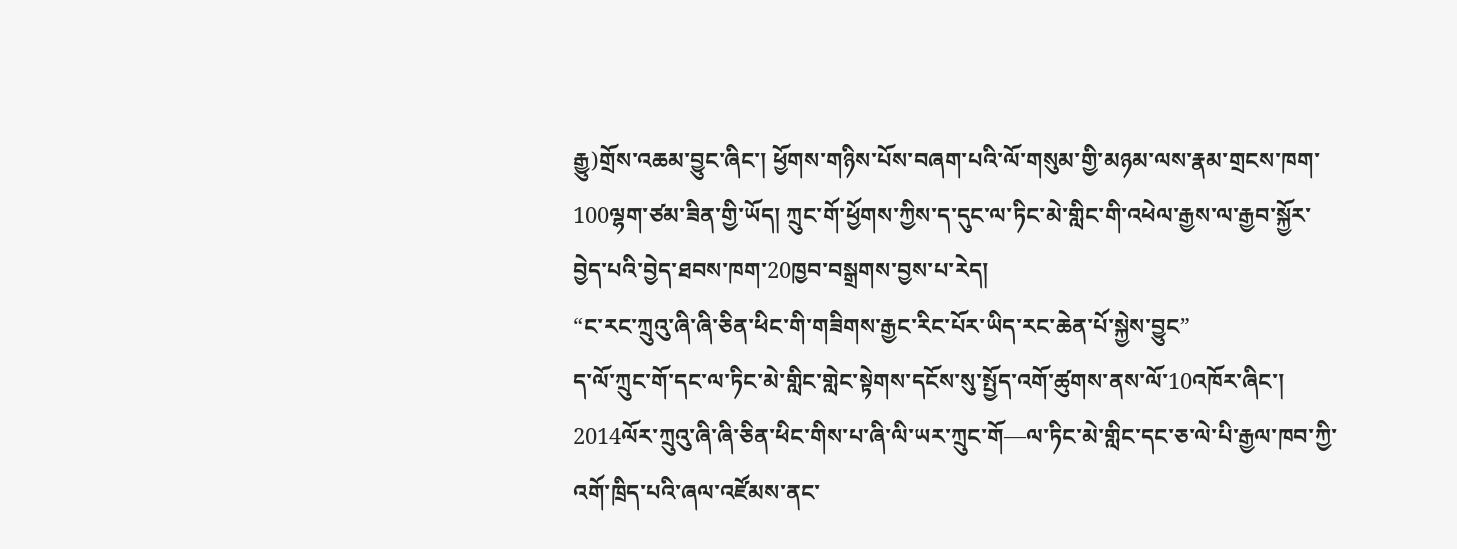རྒྱུ)གྲོས་འཆམ་བྱུང་ཞིང་། ཕྱོགས་གཉིས་པོས་བཞག་པའི་ལོ་གསུམ་གྱི་མཉམ་ལས་རྣམ་གྲངས་ཁག་100ལྷག་ཙམ་ཟིན་གྱི་ཡོད། ཀྲུང་གོ་ཕྱོགས་ཀྱིས་ད་དུང་ལ་ཏིང་མེ་གླིང་གི་འཕེལ་རྒྱས་ལ་རྒྱབ་སྐྱོར་བྱེད་པའི་བྱེད་ཐབས་ཁག་20ཁྱབ་བསྒྲགས་བྱས་པ་རེད།
“ང་རང་ཀྲུའུ་ཞི་ཞི་ཅིན་ཕིང་གི་གཟིགས་རྒྱང་རིང་པོར་ཡིད་རང་ཆེན་པོ་སྐྱེས་བྱུང”
ད་ལོ་ཀྲུང་གོ་དང་ལ་ཏིང་མེ་གླིང་གླེང་སྟེགས་དངོས་སུ་སྤྱོད་འགོ་ཚུགས་ནས་ལོ་10འཁོར་ཞིང་། 2014ལོར་ཀྲུའུ་ཞི་ཞི་ཅིན་ཕིང་གིས་པ་ཞི་ལི་ཡར་ཀྲུང་གོ—ལ་ཏིང་མེ་གླིང་དང་ཅ་ལེ་པི་རྒྱལ་ཁབ་ཀྱི་འགོ་ཁྲིད་པའི་ཞལ་འཛོམས་ནང་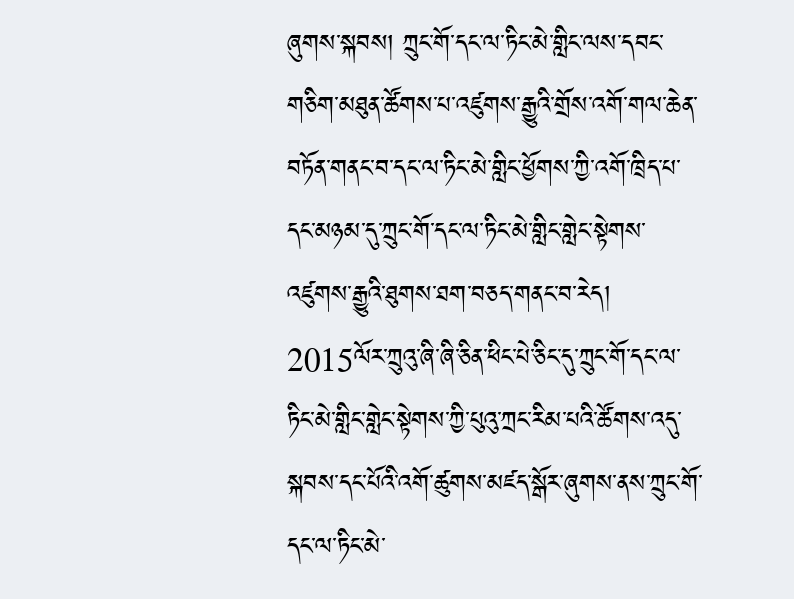ཞུགས་སྐབས། ཀྲུང་གོ་དང་ལ་ཏིང་མེ་གླིང་ལས་དབང་གཅིག་མཐུན་ཚོགས་པ་འཛུགས་རྒྱུའི་གྲོས་འགོ་གལ་ཆེན་བཏོན་གནང་བ་དང་ལ་ཏིང་མེ་གླིང་ཕྱོགས་ཀྱི་འགོ་ཁྲིད་པ་དང་མཉམ་དུ་ཀྲུང་གོ་དང་ལ་ཏིང་མེ་གླིང་གླེང་སྟེགས་འཛུགས་རྒྱུའི་ཐུགས་ཐག་བཅད་གནང་བ་རེད། 2015ལོར་ཀྲུའུ་ཞི་ཞི་ཅིན་ཕིང་པེ་ཅིང་དུ་ཀྲུང་གོ་དང་ལ་ཏིང་མེ་གླིང་གླེང་སྟེགས་ཀྱི་པུའུ་ཀྲང་རིམ་པའི་ཚོགས་འདུ་སྐབས་དང་པོའི་འགོ་ཚུགས་མཛད་སྒོར་ཞུགས་ནས་ཀྲུང་གོ་དང་ལ་ཏིང་མེ་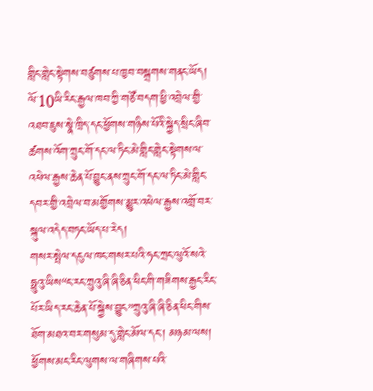གླིང་གླེང་སྟེགས་བཙུགས་པ་ཁྱབ་བསྒྲགས་གནང་ཡོད། ལོ་10ཡི་རིང་རྒྱལ་ཁབ་ཀྱི་གཙོ་བདག་ཕྱི་འབྲེལ་གྱི་འཐབ་ཇུས་སྣེ་ཁྲིད་དང་ཕྱོགས་གཉིས་པོའི་སྐྱེད་སྲིང་ཞིབ་ཚགས་འོག་ཀྲུང་གོ་དང་ལ་ཏིང་མེ་གླིང་གླེང་སྟེགས་ལ་འཕེལ་རྒྱས་ཆེན་པོ་བྱུང་ནས་ཀྲུང་གོ་དང་ལ་ཏིང་མེ་གླིང་དབར་གྱི་འབྲེལ་བ་མགྱོགས་མྱུར་འཕེལ་རྒྱས་འགྲོ་བར་སྐུལ་འདེད་བཏང་ཡོད་པ་རེད།
གསར་སྤེལ་དངུལ་ཁང་གསར་པའི་ཧང་ཀྲང་ལུའོ་སའེ་ཧྥུའུ་ཡིས“ང་རང་ཀྲུའུ་ཞི་ཞི་ཅིན་ཕིང་གི་གཟིགས་རྒྱང་རིང་པོར་ཡིད་རང་ཆེན་པོ་སྐྱེས་བྱུང”ཀྲུའུ་ཞི་ཞི་ཅིན་ཕིང་གིས་ཐོག་མཐའ་བར་གསུམ་དུ་གླེང་མོལ་དང་། མཉམ་ལས། ཕྱོགས་མང་རིང་ལུགས་ལ་གཞིགས་པའི་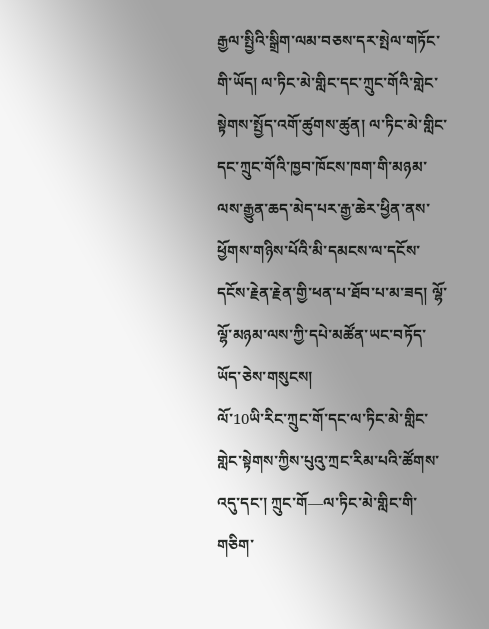རྒྱལ་སྤྱིའི་སྒྲིག་ལམ་བཅས་དར་སྤེལ་གཏོང་གི་ཡོད། ལ་ཏིང་མེ་གླིང་དང་ཀྲུང་གོའི་གླེང་སྟེགས་སྤྱོད་འགོ་ཚུགས་ཚུན། ལ་ཏིང་མེ་གླིང་དང་ཀྲུང་གོའི་ཁྱབ་ཁོངས་ཁག་གི་མཉམ་ལས་རྒྱུན་ཆད་མེད་པར་རྒྱ་ཆེར་ཕྱིན་ནས་ཕྱོགས་གཉིས་པོའི་མི་དམངས་ལ་དངོས་དངོས་རྗེན་རྗེན་གྱི་ཕན་པ་ཐོབ་པ་མ་ཟད། ལྷོ་ལྷོ་མཉམ་ལས་ཀྱི་དཔེ་མཚོན་ཡང་བཏོད་ཡོད་ཅེས་གསུངས།
ལོ་10ཡི་རིང་ཀྲུང་གོ་དང་ལ་ཏིང་མེ་གླིང་གླེང་སྟེགས་ཀྱིས་པུའུ་ཀྲང་རིམ་པའི་ཚོགས་འདུ་དང་། ཀྲུང་གོ—ལ་ཏིང་མེ་གླིང་གི་གཅིག་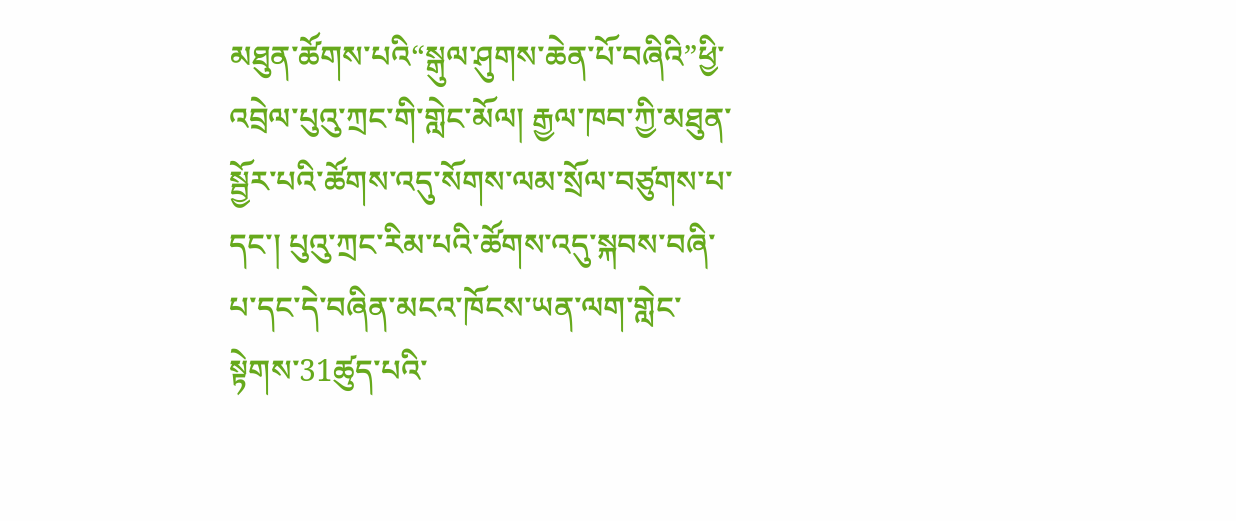མཐུན་ཚོགས་པའི“སྒུལ་ཤུགས་ཆེན་པོ་བཞིའི”ཕྱི་འབྲེལ་པུའུ་ཀྲང་གི་གླེང་མོལ། རྒྱལ་ཁབ་ཀྱི་མཐུན་སྦྱོར་པའི་ཚོགས་འདུ་སོགས་ལམ་སྲོལ་བཙུགས་པ་དང་། པུའུ་ཀྲང་རིམ་པའི་ཚོགས་འདུ་སྐབས་བཞི་པ་དང་དེ་བཞིན་མངའ་ཁོངས་ཡན་ལག་གླེང་སྟེགས་31ཚུད་པའི་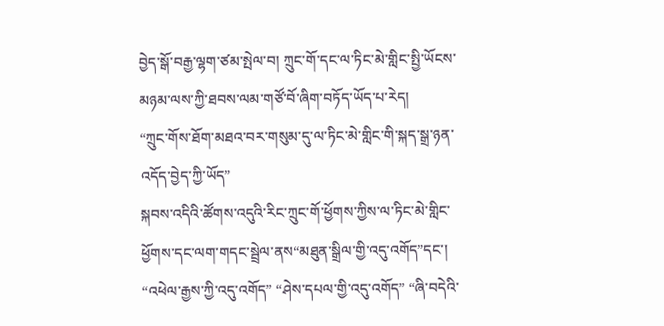བྱེད་སྒོ་བརྒྱ་ལྷག་ཙམ་སྤེལ་བ། ཀྲུང་གོ་དང་ལ་ཏིང་མེ་གླིང་སྤྱི་ཡོངས་མཉམ་ལས་ཀྱི་ཐབས་ལམ་གཙོ་བོ་ཞིག་བཏོད་ཡོད་པ་རེད།
“ཀྲུང་གོས་ཐོག་མཐའ་བར་གསུམ་དུ་ལ་ཏིང་མེ་གླིང་གི་སྐད་སྒྲ་ཉན་འདོད་བྱེད་ཀྱི་ཡོད”
སྐབས་འདིའི་ཚོགས་འདུའི་རིང་ཀྲུང་གོ་ཕྱོགས་ཀྱིས་ལ་ཏིང་མེ་གླིང་ཕྱོགས་དང་ལག་གདང་སྦྲེལ་ནས“མཐུན་སྒྲིལ་གྱི་འདུ་འགོད”དང་། “འཕེལ་རྒྱས་ཀྱི་འདུ་འགོད” “ཤེས་དཔལ་གྱི་འདུ་འགོད” “ཞི་བདེའི་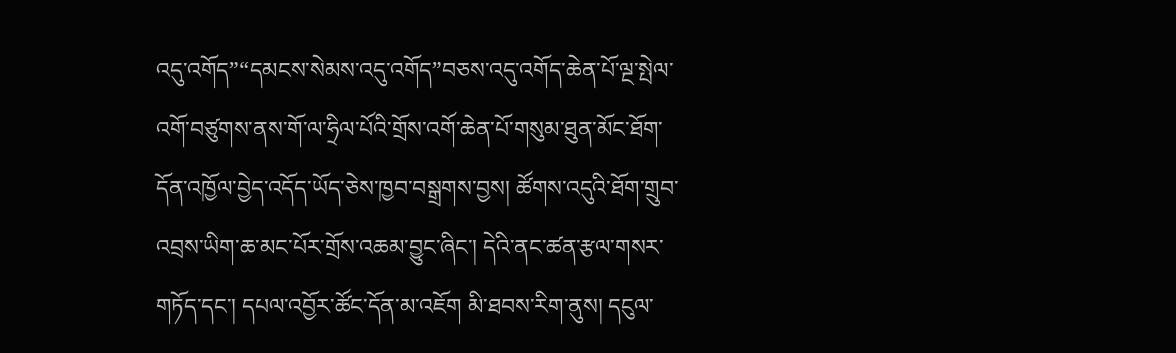འདུ་འགོད”“དམངས་སེམས་འདུ་འགོད”བཅས་འདུ་འགོད་ཆེན་པོ་ལྔ་སྤེལ་འགོ་བཙུགས་ནས་གོ་ལ་ཧྲིལ་པོའི་གྲོས་འགོ་ཆེན་པོ་གསུམ་ཐུན་མོང་ཐོག་དོན་འཁྱོལ་བྱེད་འདོད་ཡོད་ཅེས་ཁྱབ་བསྒྲགས་བྱས། ཚོགས་འདུའི་ཐོག་གྲུབ་འབྲས་ཡིག་ཆ་མང་པོར་གྲོས་འཆམ་བྱུང་ཞིང་། དེའི་ནང་ཚན་རྩལ་གསར་གཏོད་དང་། དཔལ་འབྱོར་ཚོང་དོན་མ་འཇོག མི་ཐབས་རིག་ནུས། དངུལ་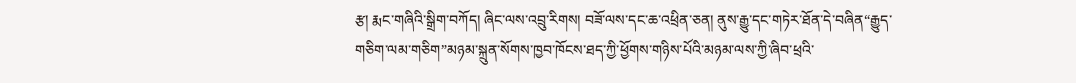རྩ། རྨང་གཞིའི་སྒྲིག་བཀོད། ཞིང་ལས་འབྲུ་རིགས། བཟོ་ལས་དང་ཆ་འཕྲིན་ཅན། ནུས་རྒྱུ་དང་གཏེར་ཐོན་དེ་བཞིན“རྒྱུད་གཅིག་ལམ་གཅིག”མཉམ་སྐྲུན་སོགས་ཁྱབ་ཁོངས་ཐད་ཀྱི་ཕྱོགས་གཉིས་པོའི་མཉམ་ལས་ཀྱི་ཞིབ་ཕྲའི་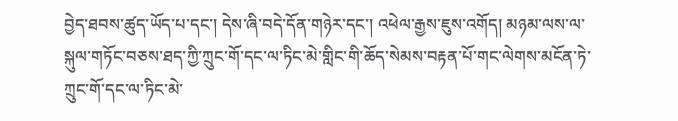བྱེད་ཐབས་ཚུད་ཡོད་པ་དང་། དེས་ཞི་བདེ་དོན་གཉེར་དང་། འཕེལ་རྒྱས་ཇུས་འགོད། མཉམ་ལས་ལ་སྐུལ་གཏོང་བཅས་ཐད་ཀྱི་ཀྲུང་གོ་དང་ལ་ཏིང་མེ་གླིང་གི་ཆོད་སེམས་བརྟན་པོ་གང་ལེགས་མངོན་ཏེ་ཀྲུང་གོ་དང་ལ་ཏིང་མེ་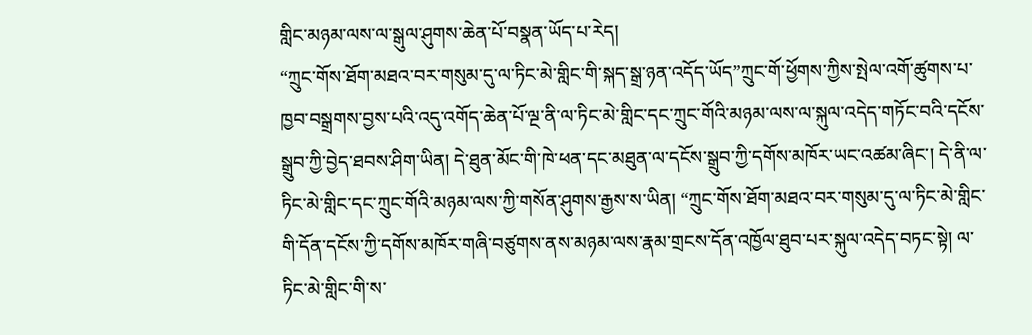གླིང་མཉམ་ལས་ལ་སྒུལ་ཤུགས་ཆེན་པོ་བསྣན་ཡོད་པ་རེད།
“ཀྲུང་གོས་ཐོག་མཐའ་བར་གསུམ་དུ་ལ་ཏིང་མེ་གླིང་གི་སྐད་སྒྲ་ཉན་འདོད་ཡོད”ཀྲུང་གོ་ཕྱོགས་ཀྱིས་སྤེལ་འགོ་ཚུགས་པ་ཁྱབ་བསྒྲགས་བྱས་པའི་འདུ་འགོད་ཆེན་པོ་ལྔ་ནི་ལ་ཏིང་མེ་གླིང་དང་ཀྲུང་གོའི་མཉམ་ལས་ལ་སྐུལ་འདེད་གཏོང་བའི་དངོས་སྒྲུབ་ཀྱི་བྱེད་ཐབས་ཤིག་ཡིན། དེ་ཐུན་མོང་གི་ཁེ་ཕན་དང་མཐུན་ལ་དངོས་སྒྲུབ་ཀྱི་དགོས་མཁོར་ཡང་འཚམ་ཞིང་། དེ་ནི་ལ་ཏིང་མེ་གླིང་དང་ཀྲུང་གོའི་མཉམ་ལས་ཀྱི་གསོན་ཤུགས་རྒྱས་ས་ཡིན། “ཀྲུང་གོས་ཐོག་མཐའ་བར་གསུམ་དུ་ལ་ཏིང་མེ་གླིང་གི་དོན་དངོས་ཀྱི་དགོས་མཁོར་གཞི་བཙུགས་ནས་མཉམ་ལས་རྣམ་གྲངས་དོན་འཁྱོལ་ཐུབ་པར་སྐུལ་འདེད་བཏང་སྟེ། ལ་ཏིང་མེ་གླིང་གི་ས་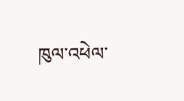ཁུལ་འཕེལ་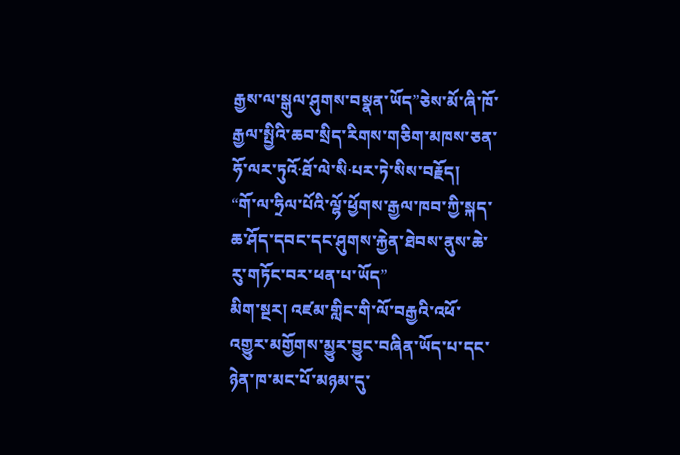རྒྱས་ལ་སྒུལ་ཤུགས་བསྣན་ཡོད”ཅེས་མོ་ཞི་ཁོ་རྒྱལ་སྤྱིའི་ཆབ་སྲིད་རིགས་གཅིག་མཁས་ཅན་ཧོ་ལར་ཏུའོ·ཐོ་ལེ་སི·པར་ཏེ་སིས་བརྗོད།
“གོ་ལ་ཧྲིལ་པོའི་ལྷོ་ཕྱོགས་རྒྱལ་ཁབ་ཀྱི་སྐད་ཆ་ཤོད་དབང་དང་ཤུགས་རྐྱེན་ཐེབས་ནུས་ཆེ་རུ་གཏོང་བར་ཕན་པ་ཡོད”
མིག་སྔར། འཛམ་གླིང་གི་ལོ་བརྒྱའི་འཕོ་འགྱུར་མགྱོགས་མྱུར་བྱུང་བཞིན་ཡོད་པ་དང་ཉེན་ཁ་མང་པོ་མཉམ་དུ་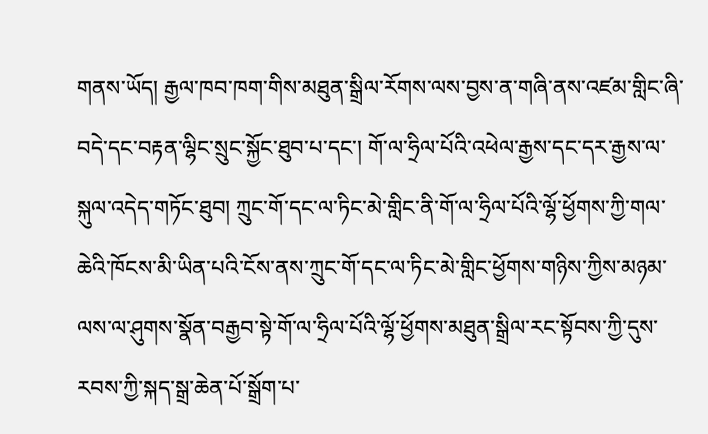གནས་ཡོད། རྒྱལ་ཁབ་ཁག་གིས་མཐུན་སྒྲིལ་རོགས་ལས་བྱས་ན་གཞི་ནས་འཛམ་གླིང་ཞི་བདེ་དང་བརྟན་ལྷིང་སྲུང་སྐྱོང་ཐུབ་པ་དང་། གོ་ལ་ཧྲིལ་པོའི་འཕེལ་རྒྱས་དང་དར་རྒྱས་ལ་སྐུལ་འདེད་གཏོང་ཐུབ། ཀྲུང་གོ་དང་ལ་ཏིང་མེ་གླིང་ནི་གོ་ལ་ཧྲིལ་པོའི་ལྷོ་ཕྱོགས་ཀྱི་གལ་ཆེའི་ཁོངས་མི་ཡིན་པའི་ངོས་ནས་ཀྲུང་གོ་དང་ལ་ཏིང་མེ་གླིང་ཕྱོགས་གཉིས་ཀྱིས་མཉམ་ལས་ལ་ཤུགས་སྣོན་བརྒྱབ་སྟེ་གོ་ལ་ཧྲིལ་པོའི་ལྷོ་ཕྱོགས་མཐུན་སྒྲིལ་རང་སྟོབས་ཀྱི་དུས་རབས་ཀྱི་སྐད་སྒྲ་ཆེན་པོ་སྒྲོག་པ་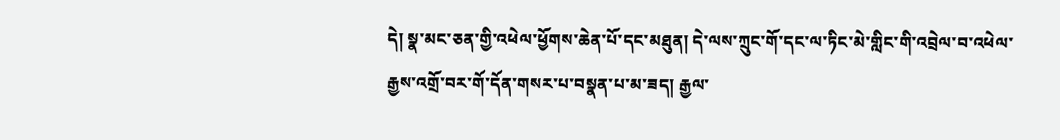དེ། སྣ་མང་ཅན་གྱི་འཕེལ་ཕྱོགས་ཆེན་པོ་དང་མཐུན། དེ་ལས་ཀྲུང་གོ་དང་ལ་ཏིང་མེ་གླིང་གི་འབྲེལ་བ་འཕེལ་རྒྱས་འགྲོ་བར་གོ་དོན་གསར་པ་བསྣན་པ་མ་ཟད། རྒྱལ་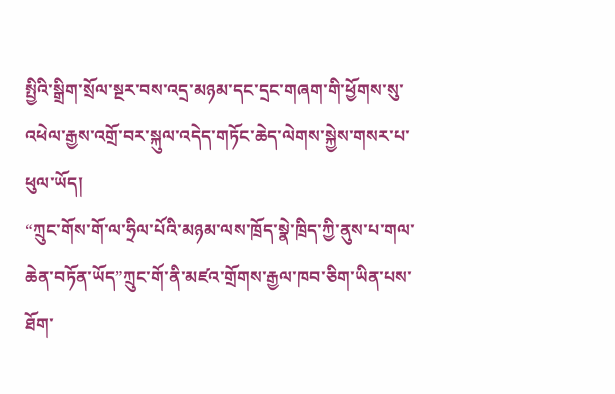སྤྱིའི་སྒྲིག་སྲོལ་སྔར་བས་འདྲ་མཉམ་དང་དྲང་གཞག་གི་ཕྱོགས་སུ་འཕེལ་རྒྱས་འགྲོ་བར་སྐུལ་འདེད་གཏོང་ཆེད་ལེགས་སྐྱེས་གསར་པ་ཕུལ་ཡོད།
“ཀྲུང་གོས་གོ་ལ་ཧྲིལ་པོའི་མཉམ་ལས་ཁྲོད་སྣེ་ཁྲིད་ཀྱི་ནུས་པ་གལ་ཆེན་བཏོན་ཡོད”ཀྲུང་གོ་ནི་མཛའ་གྲོགས་རྒྱལ་ཁབ་ཅིག་ཡིན་པས་ཐོག་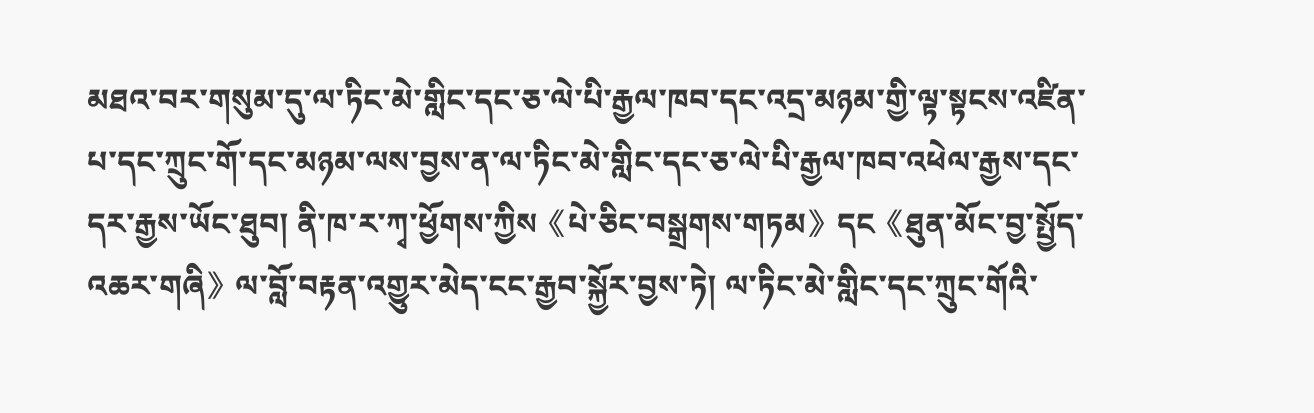མཐའ་བར་གསུམ་དུ་ལ་ཏིང་མེ་གླིང་དང་ཅ་ལེ་པི་རྒྱལ་ཁབ་དང་འདྲ་མཉམ་གྱི་ལྟ་སྟངས་འཛིན་པ་དང་ཀྲུང་གོ་དང་མཉམ་ལས་བྱས་ན་ལ་ཏིང་མེ་གླིང་དང་ཅ་ལེ་པི་རྒྱལ་ཁབ་འཕེལ་རྒྱས་དང་དར་རྒྱས་ཡོང་ཐུབ། ནི་ཁ་ར་ཀྭ་ཕྱོགས་ཀྱིས《པེ་ཅིང་བསྒྲགས་གཏམ》དང《ཐུན་མོང་བྱ་སྤྱོད་འཆར་གཞི》ལ་བློ་བརྟན་འགྱུར་མེད་ངང་རྒྱབ་སྐྱོར་བྱས་ཏེ། ལ་ཏིང་མེ་གླིང་དང་ཀྲུང་གོའི་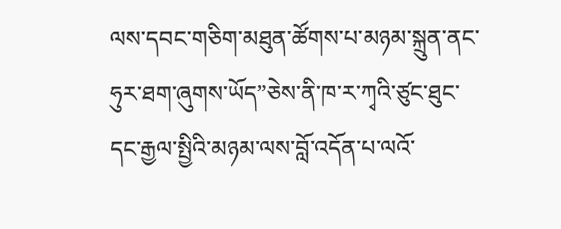ལས་དབང་གཅིག་མཐུན་ཚོགས་པ་མཉམ་སྐྲུན་ནང་ཧུར་ཐག་ཞུགས་ཡོད”ཅེས་ནི་ཁ་ར་ཀྭའི་ཙུང་ཐུང་དང་རྒྱལ་སྤྱིའི་མཉམ་ལས་བློ་འདོན་པ་ལའོ་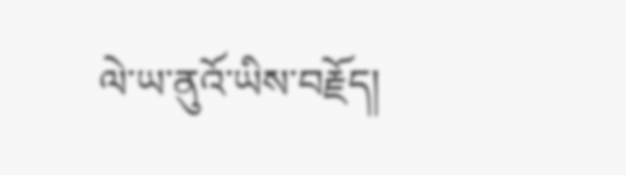ལེ་ཡ་ནུའོ་ཡིས་བརྗོད།